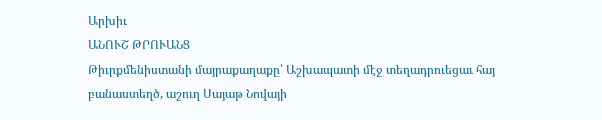Արխիւ
ԱՆՈՒՇ ԹՐՈՒԱՆՑ
Թիւրքմենիստանի մայրաքաղաքը՝ Աշխապատի մէջ տեղադրուեցաւ հայ բանաստեղծ, աշուղ Սայաթ Նովայի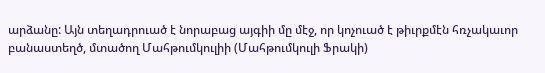արձանը: Այն տեղադրուած է նորաբաց այգիի մը մէջ, որ կոչուած է թիւրքմէն հռչակաւոր բանաստեղծ, մտածող Մահթումկուլիի (Մահթումկուլի Ֆրակի)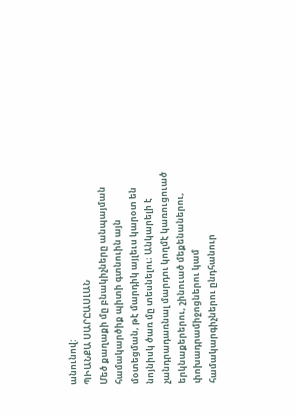անունով:
ՊԻԱՆՔԱ ՍԱՐԸԱՍԼԱՆ
Մեծ քաղաքի մը բնակիչները անպայման համակարծիք պիտի գտնուին այն մօտեցման, թէ մարդիկ այլեւս կարօտ են նոյնիսկ ծառ մը տեսնելու։ Անկարելի է չանդրադառնալ մարդու կողմէ կառուցուած երկնաքերերու, շինուած մեքենաներու, փոխադրամիջոցներու կամ համակարգիչներու ընդհանուր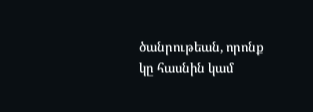ծանրութեան, որոնք կը հասնին կամ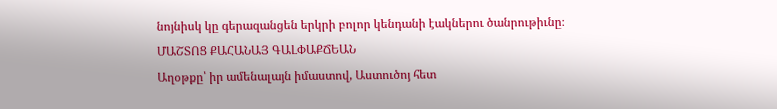նոյնիսկ կը գերազանցեն երկրի բոլոր կենդանի էակներու ծանրութիւնը։
ՄԱՇՏՈՑ ՔԱՀԱՆԱՅ ԳԱԼՓԱՔՃԵԱՆ
Աղօթքը՝ իր ամենալայն իմաստով, Աստուծոյ հետ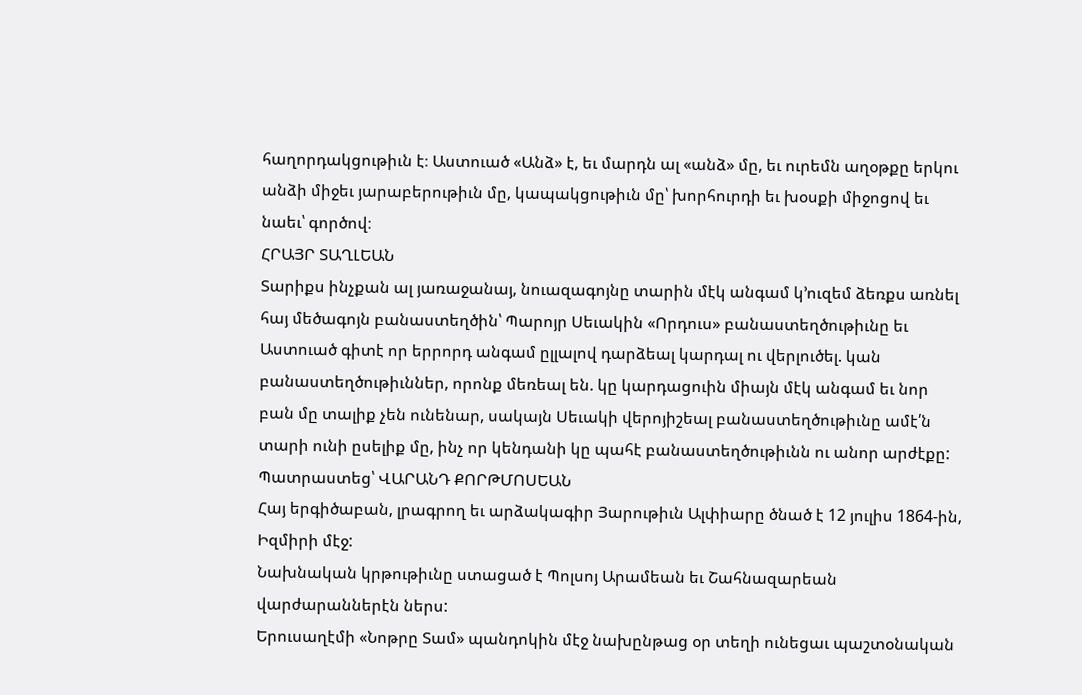հաղորդակցութիւն է։ Աստուած «Անձ» է, եւ մարդն ալ «անձ» մը, եւ ուրեմն աղօթքը երկու անձի միջեւ յարաբերութիւն մը, կապակցութիւն մը՝ խորհուրդի եւ խօսքի միջոցով եւ նաեւ՝ գործով։
ՀՐԱՅՐ ՏԱՂԼԵԱՆ
Տարիքս ինչքան ալ յառաջանայ, նուազագոյնը տարին մէկ անգամ կ՚ուզեմ ձեռքս առնել հայ մեծագոյն բանաստեղծին՝ Պարոյր Սեւակին «Որդուս» բանաստեղծութիւնը եւ Աստուած գիտէ որ երրորդ անգամ ըլլալով դարձեալ կարդալ ու վերլուծել. կան բանաստեղծութիւններ, որոնք մեռեալ են. կը կարդացուին միայն մէկ անգամ եւ նոր բան մը տալիք չեն ունենար, սակայն Սեւակի վերոյիշեալ բանաստեղծութիւնը ամէ՛ն տարի ունի ըսելիք մը, ինչ որ կենդանի կը պահէ բանաստեղծութիւնն ու անոր արժէքը:
Պատրաստեց՝ ՎԱՐԱՆԴ ՔՈՐԹՄՈՍԵԱՆ
Հայ երգիծաբան, լրագրող եւ արձակագիր Յարութիւն Ալփիարը ծնած է 12 յուլիս 1864-ին, Իզմիրի մէջ:
Նախնական կրթութիւնը ստացած է Պոլսոյ Արամեան եւ Շահնազարեան վարժարաններէն ներս:
Երուսաղէմի «Նոթրը Տամ» պանդոկին մէջ նախընթաց օր տեղի ունեցաւ պաշտօնական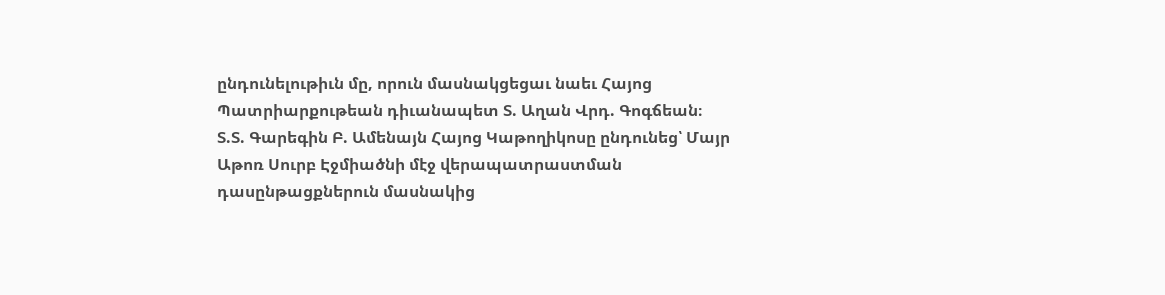ընդունելութիւն մը, որուն մասնակցեցաւ նաեւ Հայոց Պատրիարքութեան դիւանապետ Տ. Աղան Վրդ. Գոգճեան։
Տ.Տ. Գարեգին Բ. Ամենայն Հայոց Կաթողիկոսը ընդունեց՝ Մայր Աթոռ Սուրբ Էջմիածնի մէջ վերապատրաստման դասընթացքներուն մասնակից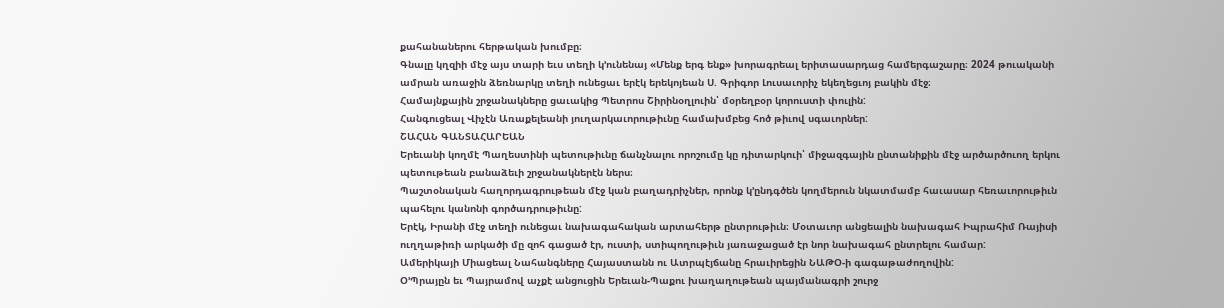քահանաներու հերթական խումբը։
Գնալը կղզիի մէջ այս տարի եւս տեղի կ՚ունենայ «Մենք երգ ենք» խորագրեալ երիտասարդաց համերգաշարը։ 2024 թուականի ամրան առաջին ձեռնարկը տեղի ունեցաւ երէկ երեկոյեան Ս. Գրիգոր Լուսաւորիչ եկեղեցւոյ բակին մէջ։
Համայնքային շրջանակները ցաւակից Պետրոս Շիրինօղլուին՝ մօրեղբօր կորուստի փուլին:
Հանգուցեալ Վիչէն Առաքելեանի յուղարկաւորութիւնը համախմբեց հոծ թիւով սգաւորներ:
ՇԱՀԱՆ ԳԱՆՏԱՀԱՐԵԱՆ
Երեւանի կողմէ Պաղեստինի պետութիւնը ճանչնալու որոշումը կը դիտարկուի՝ միջազգային ընտանիքին մէջ արծարծուող երկու պետութեան բանաձեւի շրջանակներէն ներս։
Պաշտօնական հաղորդագրութեան մէջ կան բաղադրիչներ, որոնք կ՚ընդգծեն կողմերուն նկատմամբ հաւասար հեռաւորութիւն պահելու կանոնի գործադրութիւնը:
Երէկ, Իրանի մէջ տեղի ունեցաւ նախագահական արտահերթ ընտրութիւն։ Մօտաւոր անցեալին նախագահ Իպրահիմ Ռայիսի ուղղաթիռի արկածի մը զոհ գացած էր, ուստի, ստիպողութիւն յառաջացած էր նոր նախագահ ընտրելու համար:
Ամերիկայի Միացեալ Նահանգները Հայաստանն ու Ատրպէյճանը հրաւիրեցին ՆԱԹՕ-ի գագաթաժողովին:
Օ՚Պրայըն եւ Պայրամով աչքէ անցուցին Երեւան-Պաքու խաղաղութեան պայմանագրի շուրջ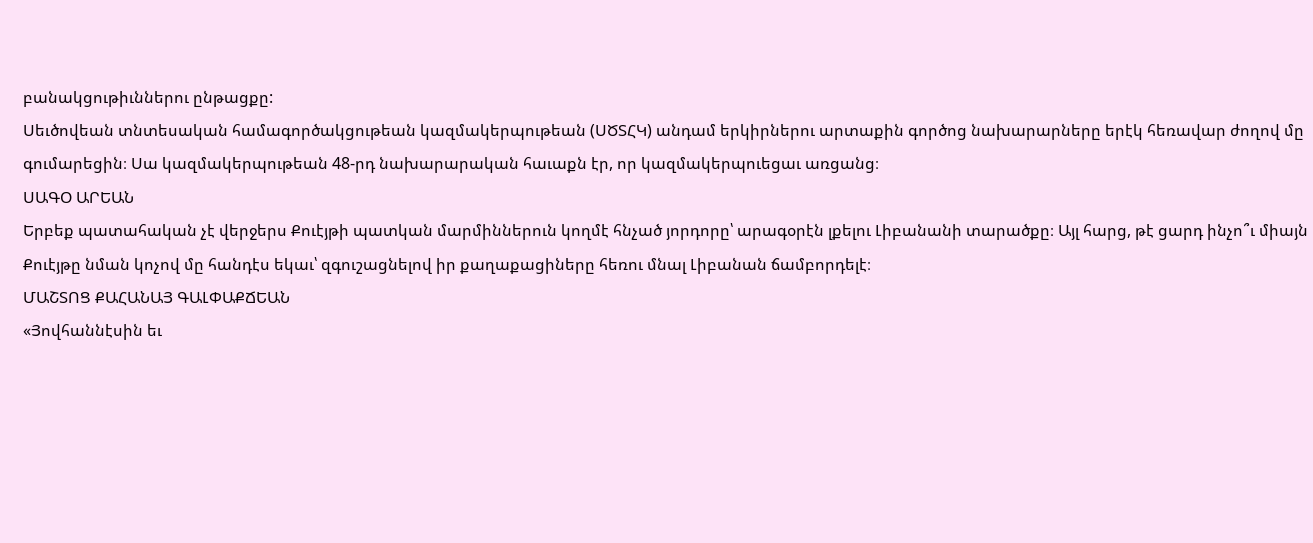բանակցութիւններու ընթացքը:
Սեւծովեան տնտեսական համագործակցութեան կազմակերպութեան (ՍԾՏՀԿ) անդամ երկիրներու արտաքին գործոց նախարարները երէկ հեռավար ժողով մը գումարեցին։ Սա կազմակերպութեան 48-րդ նախարարական հաւաքն էր, որ կազմակերպուեցաւ առցանց։
ՍԱԳՕ ԱՐԵԱՆ
Երբեք պատահական չէ վերջերս Քուէյթի պատկան մարմիններուն կողմէ հնչած յորդորը՝ արագօրէն լքելու Լիբանանի տարածքը։ Այլ հարց, թէ ցարդ ինչո՞ւ միայն Քուէյթը նման կոչով մը հանդէս եկաւ՝ զգուշացնելով իր քաղաքացիները հեռու մնալ Լիբանան ճամբորդելէ։
ՄԱՇՏՈՑ ՔԱՀԱՆԱՅ ԳԱԼՓԱՔՃԵԱՆ
«Յովհաննէսին եւ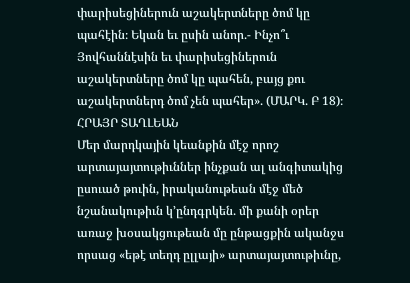փարիսեցիներուն աշակերտները ծոմ կը պահէին։ Եկան եւ ըսին անոր.- Ինչո՞ւ Յովհաննէսին եւ փարիսեցիներուն աշակերտները ծոմ կը պահեն, բայց քու աշակերտներդ ծոմ չեն պահեր». (ՄԱՐԿ. Բ 18)։
ՀՐԱՅՐ ՏԱՂԼԵԱՆ
Մեր մարդկային կեանքին մէջ որոշ արտայայտութիւններ ինչքան ալ անգիտակից ըսուած թուին, իրականութեան մէջ մեծ նշանակութիւն կ՚ընդգրկեն. մի քանի օրեր առաջ խօսակցութեան մը ընթացքին ականջս որսաց «եթէ տեղդ ըլլայի» արտայայտութիւնը,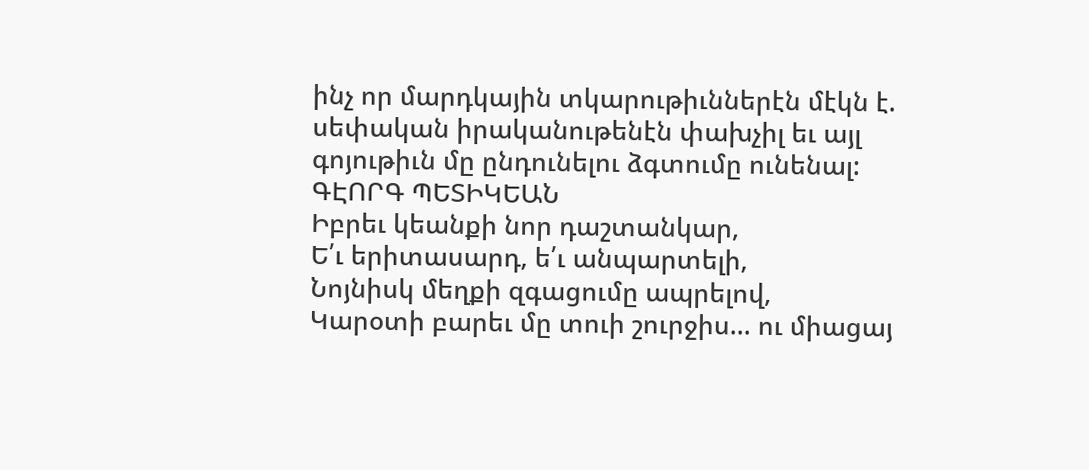ինչ որ մարդկային տկարութիւններէն մէկն է. սեփական իրականութենէն փախչիլ եւ այլ գոյութիւն մը ընդունելու ձգտումը ունենալ:
ԳԷՈՐԳ ՊԵՏԻԿԵԱՆ
Իբրեւ կեանքի նոր դաշտանկար,
Ե՛ւ երիտասարդ, ե՛ւ անպարտելի,
Նոյնիսկ մեղքի զգացումը ապրելով,
Կարօտի բարեւ մը տուի շուրջիս… ու միացայ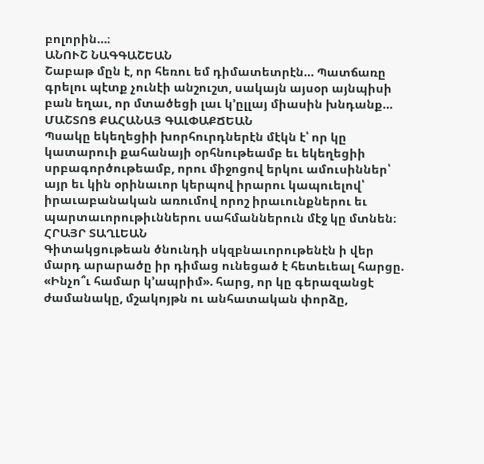բոլորին…։
ԱՆՈՒՇ ՆԱԳԳԱՇԵԱՆ
Շաբաթ մըն է, որ հեռու եմ դիմատետրէն… Պատճառը գրելու պէտք չունէի անշուշտ, սակայն այսօր այնպիսի բան եղաւ, որ մտածեցի լաւ կ՚ըլլայ միասին խնդանք…
ՄԱՇՏՈՑ ՔԱՀԱՆԱՅ ԳԱԼՓԱՔՃԵԱՆ
Պսակը եկեղեցիի խորհուրդներէն մէկն է՝ որ կը կատարուի քահանայի օրհնութեամբ եւ եկեղեցիի սրբագործութեամբ, որու միջոցով երկու ամուսիններ՝ այր եւ կին օրինաւոր կերպով իրարու կապուելով՝ իրաւաբանական առումով որոշ իրաւունքներու եւ պարտաւորութիւններու սահմաններուն մէջ կը մտնեն։
ՀՐԱՅՐ ՏԱՂԼԵԱՆ
Գիտակցութեան ծնունդի սկզբնաւորութենէն ի վեր մարդ արարածը իր դիմաց ունեցած է հետեւեալ հարցը. «Ինչո՞ւ համար կ՚ապրիմ». հարց, որ կը գերազանցէ ժամանակը, մշակոյթն ու անհատական փորձը,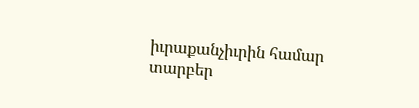իւրաքանչիւրին համար տարբեր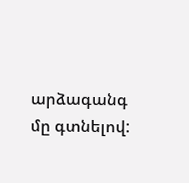արձագանգ մը գտնելով: